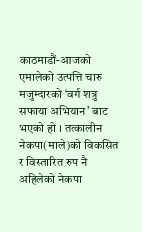काठमाडौं-आजको एमालेको उत्पत्ति चारु मजुम्दारको ‘वर्ग शत्रु सफाया अभियान’ बाट भएको हो । तत्कालीन नेकपा(माले)को विकसित र विस्तारित रुप नै अहिलेको नेकपा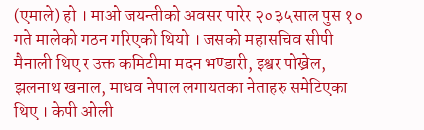(एमाले) हो । माओ जयन्तीको अवसर पारेर २०३५साल पुस १० गते मालेको गठन गरिएको थियो । जसको महासचिव सीपी मैनाली थिए र उक्त कमिटीमा मदन भण्डारी, इश्वर पोख्रेल, झलनाथ खनाल, माधव नेपाल लगायतका नेताहरु समेटिएका थिए । केपी ओली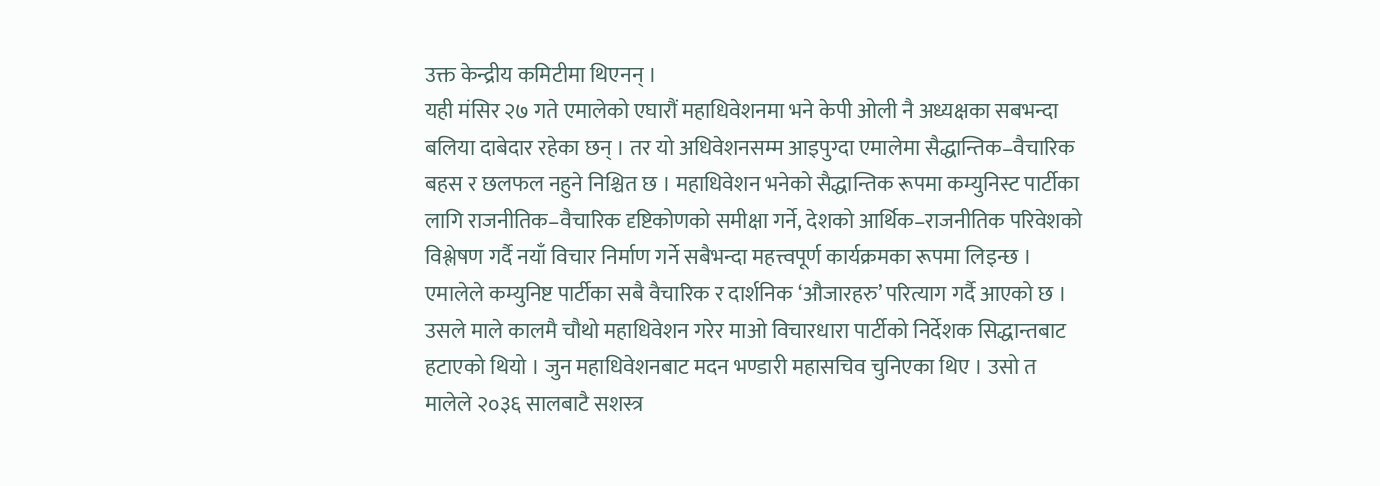उक्त केन्द्रीय कमिटीमा थिएनन् ।
यही मंसिर २७ गते एमालेको एघारौं महाधिवेशनमा भने केपी ओली नै अध्यक्षका सबभन्दा बलिया दाबेदार रहेका छन् । तर यो अधिवेशनसम्म आइपुग्दा एमालेमा सैद्धान्तिक–वैचारिक बहस र छलफल नहुने निश्चित छ । महाधिवेशन भनेको सैद्धान्तिक रूपमा कम्युनिस्ट पार्टीका लागि राजनीतिक–वैचारिक दृष्टिकोणको समीक्षा गर्ने, देशको आर्थिक–राजनीतिक परिवेशको विश्लेषण गर्दै नयाँ विचार निर्माण गर्ने सबैभन्दा महत्त्वपूर्ण कार्यक्रमका रूपमा लिइन्छ । एमालेले कम्युनिष्ट पार्टीका सबै वैचारिक र दार्शनिक ‘औजारहरु’ परित्याग गर्दै आएको छ । उसले माले कालमै चौथो महाधिवेशन गरेर माओ विचारधारा पार्टीको निर्देशक सिद्धान्तबाट हटाएको थियो । जुन महाधिवेशनबाट मदन भण्डारी महासचिव चुनिएका थिए । उसो त मालेले २०३६ सालबाटै सशस्त्र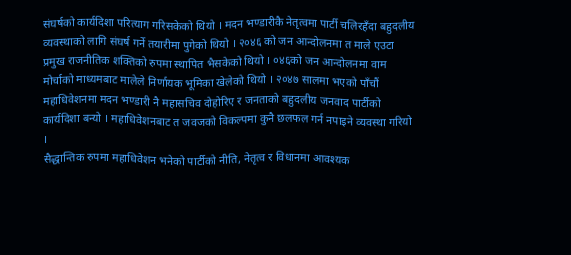संघर्षको कार्यदिशा परित्याग गरिसकेको थियो । मदन भण्डारीकै नेतृत्वमा पार्टी चलिरहँदा बहुदलीय व्यवस्थाको लागि संघर्ष गर्ने तयारीमा पुगेको थियो । २०४६ को जन आन्दोलनमा त माले एउटा प्रमुख राजनीतिक शक्तिको रुपमा स्थापित भैसकेको थियो । ०४६को जन आन्दोलनमा वाम मोर्चाको माध्यमबाट मालेले निर्णायक भूमिका खेलेको थियो । २०४७ सालमा भएको पाँचौं महाधिवेशनमा मदन भण्डारी नै महासचिव दोहोरिए र जनताको बहुदलीय जनवाद पार्टीको कार्यदिशा बन्यो । महाधिवेशनबाट त जवजको विकल्पमा कुनै छलफल गर्न नपाइने व्यवस्था गरियो ।
सैद्धान्तिक रुपमा महाधिवेशन भनेको पार्टीको नीति, नेतृत्व र विधानमा आवश्यक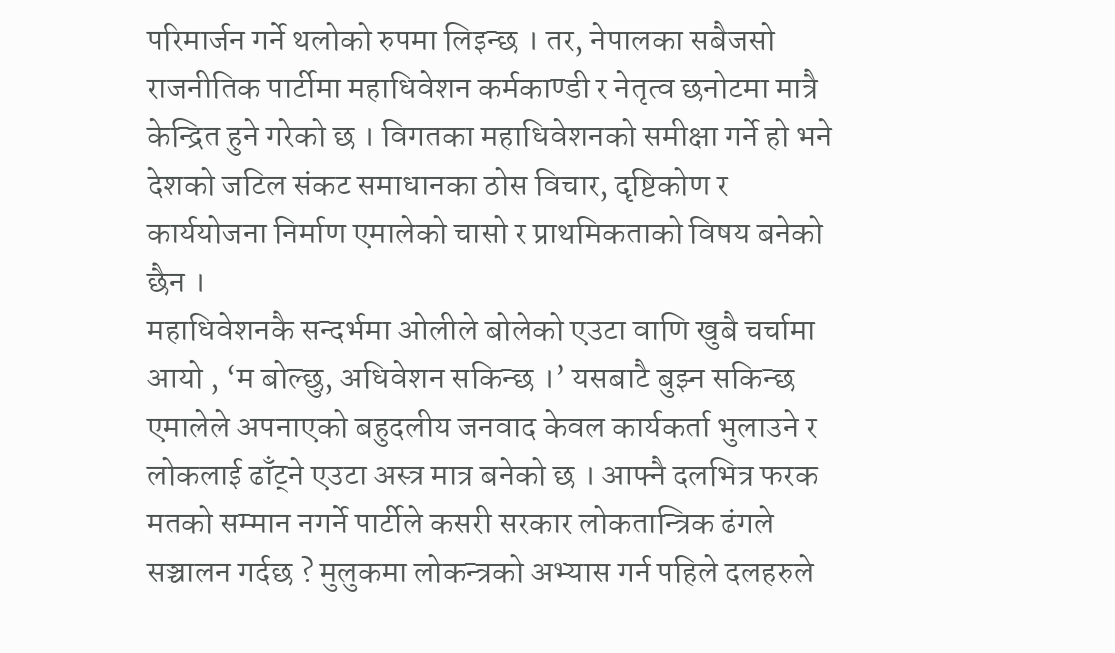परिमार्जन गर्ने थलोको रुपमा लिइन्छ । तर, नेपालका सबैजसो राजनीतिक पार्टीमा महाधिवेशन कर्मकाण्डी र नेतृत्व छनोटमा मात्रै केन्द्रित हुने गरेको छ । विगतका महाधिवेशनको समीक्षा गर्ने हो भने देशको जटिल संकट समाधानका ठोस विचार, दृष्टिकोण र कार्ययोजना निर्माण एमालेको चासो र प्राथमिकताको विषय बनेको छैन ।
महाधिवेशनकै सन्दर्भमा ओलीले बोलेको एउटा वाणि खुबै चर्चामा आयो , ‘म बोल्छु, अधिवेशन सकिन्छ ।’ यसबाटै बुझ्न सकिन्छ एमालेले अपनाएको बहुदलीय जनवाद केवल कार्यकर्ता भुलाउने र लोकलाई ढाँट्ने एउटा अस्त्र मात्र बनेको छ । आफ्नै दलभित्र फरक मतको सम्मान नगर्ने पार्टीले कसरी सरकार लोकतान्त्रिक ढंगले सञ्चालन गर्दछ ? मुलुकमा लोकन्त्रको अभ्यास गर्न पहिले दलहरुले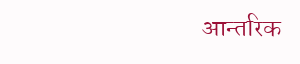आन्तरिक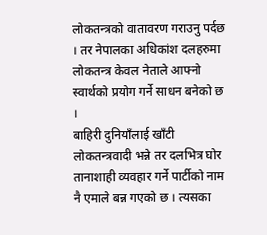लोकतन्त्रको वातावरण गराउनु पर्दछ । तर नेपालका अधिकांश दलहरुमा लोकतन्त्र केवल नेताले आफ्नो स्वार्थको प्रयोग गर्ने साधन बनेको छ ।
बाहिरी दुनियाँलाई खाँटी लोकतन्त्रवादी भन्ने तर दलभित्र घोर तानाशाही व्यवहार गर्ने पार्टीको नाम नै एमाले बन्न गएको छ । त्यसका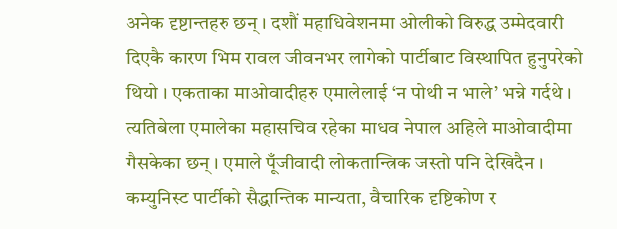अनेक दृष्टान्तहरु छन् । दशौं महाधिवेशनमा ओलीको विरुद्ध उम्मेदवारी दिएकै कारण भिम रावल जीवनभर लागेको पार्टीबाट विस्थापित हुनुपरेको थियो । एकताका माओवादीहरु एमालेलाई ‘न पोथी न भाले’ भन्ने गर्दथे । त्यतिबेला एमालेका महासचिव रहेका माधव नेपाल अहिले माओवादीमा गैसकेका छन् । एमाले पूँजीवादी लोकतान्त्रिक जस्तो पनि देखिदैन । कम्युनिस्ट पार्टीको सैद्धान्तिक मान्यता, वैचारिक दृष्टिकोण र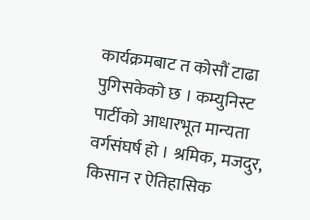कार्यक्रमबाट त कोसौं टाढा पुगिसकेको छ । कम्युनिस्ट पार्टीको आधारभूत मान्यता वर्गसंघर्ष हो । श्रमिक, मजदुर, किसान र ऐतिहासिक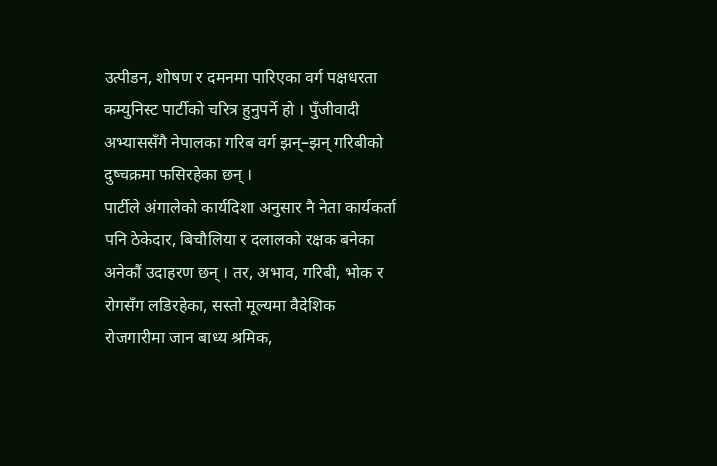उत्पीडन, शोषण र दमनमा पारिएका वर्ग पक्षधरता कम्युनिस्ट पार्टीको चरित्र हुनुपर्ने हो । पुँजीवादी अभ्याससँगै नेपालका गरिब वर्ग झन्–झन् गरिबीको दुष्चक्रमा फसिरहेका छन् ।
पार्टीले अंगालेको कार्यदिशा अनुसार नै नेता कार्यकर्ता पनि ठेकेदार, बिचौलिया र दलालको रक्षक बनेका अनेकौं उदाहरण छन् । तर, अभाव, गरिबी, भोक र रोगसँग लडिरहेका, सस्तो मूल्यमा वैदेशिक रोजगारीमा जान बाध्य श्रमिक,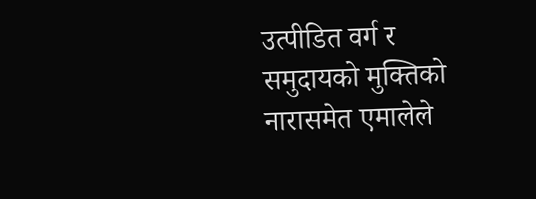उत्पीडित वर्ग र समुदायको मुक्तिको नारासमेत एमालेले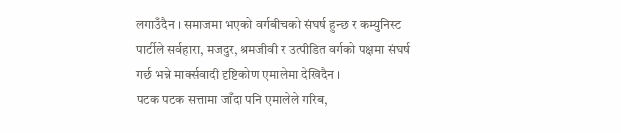लगाउँदैन । समाजमा भएको वर्गबीचको संघर्ष हुन्छ र कम्युनिस्ट पार्टीले सर्वहारा, मजदुर, श्रमजीवी र उत्पीडित वर्गको पक्षमा संघर्ष गर्छ भन्ने मार्क्सवादी दृष्टिकोण एमालेमा देखिदैन ।
पटक पटक सत्तामा जाँदा पनि एमालेले गरिब,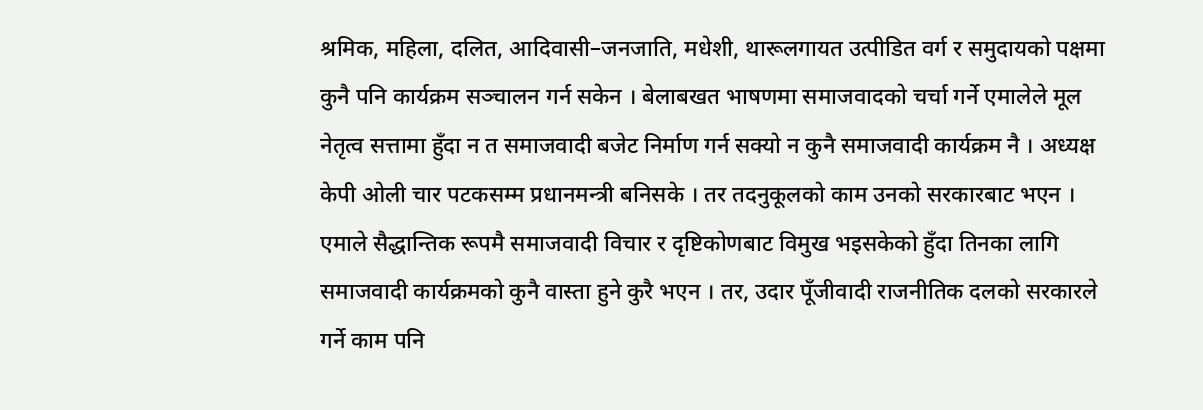श्रमिक, महिला, दलित, आदिवासी–जनजाति, मधेशी, थारूलगायत उत्पीडित वर्ग र समुदायको पक्षमा कुनै पनि कार्यक्रम सञ्चालन गर्न सकेन । बेलाबखत भाषणमा समाजवादको चर्चा गर्ने एमालेले मूल नेतृत्व सत्तामा हुँदा न त समाजवादी बजेट निर्माण गर्न सक्यो न कुनै समाजवादी कार्यक्रम नै । अध्यक्ष केपी ओली चार पटकसम्म प्रधानमन्त्री बनिसके । तर तदनुकूलको काम उनको सरकारबाट भएन ।
एमाले सैद्धान्तिक रूपमै समाजवादी विचार र दृष्टिकोणबाट विमुख भइसकेको हुँदा तिनका लागि समाजवादी कार्यक्रमको कुनै वास्ता हुने कुरै भएन । तर, उदार पूँजीवादी राजनीतिक दलको सरकारले गर्ने काम पनि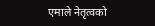एमाले नेतृत्वको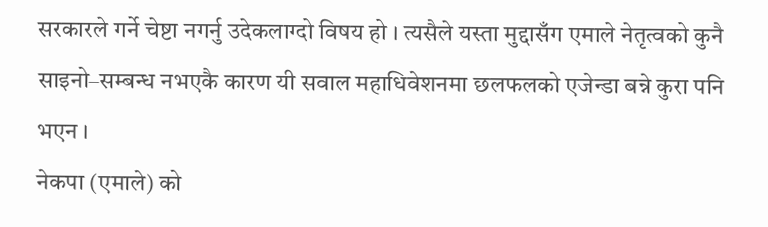सरकारले गर्ने चेष्टा नगर्नु उदेकलाग्दो विषय हो । त्यसैले यस्ता मुद्दासँग एमाले नेतृत्वको कुनै साइनो–सम्बन्ध नभएकै कारण यी सवाल महाधिवेशनमा छलफलको एजेन्डा बन्ने कुरा पनि भएन ।
नेकपा (एमाले) को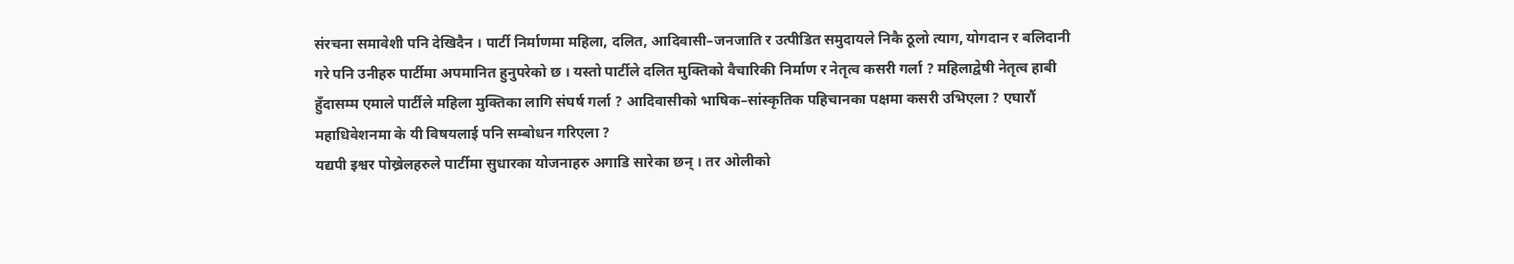संरचना समावेशी पनि देखिदैन । पार्टी निर्माणमा महिला, दलित, आदिवासी–जनजाति र उत्पीडित समुदायले निकै ठूलो त्याग, योगदान र बलिदानी गरे पनि उनीहरु पार्टीमा अपमानित हुनुपरेको छ । यस्तो पार्टीले दलित मुक्तिको वैचारिकी निर्माण र नेतृत्व कसरी गर्ला ? महिलाद्वेषी नेतृत्व हाबी हुँदासम्म एमाले पार्टीले महिला मुक्तिका लागि संघर्ष गर्ला ? आदिवासीको भाषिक–सांस्कृतिक पहिचानका पक्षमा कसरी उभिएला ? एघारौं महाधिवेशनमा के यी विषयलाई पनि सम्बोधन गरिएला ?
यद्यपी इश्वर पोख्रेलहरुले पार्टीमा सुधारका योजनाहरु अगाडि सारेका छन् । तर ओलीको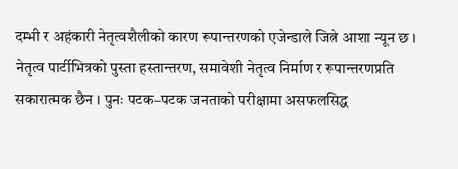दम्भी र अहंकारी नेतृत्वशैलीको कारण रूपान्तरणको एजेन्डाले जित्ने आशा न्यून छ । नेतृत्व पार्टीभित्रको पुस्ता हस्तान्तरण, समावेशी नेतृत्व निर्माण र रूपान्तरणप्रति सकारात्मक छैन । पुनः पटक–पटक जनताको परीक्षामा असफलसिद्ध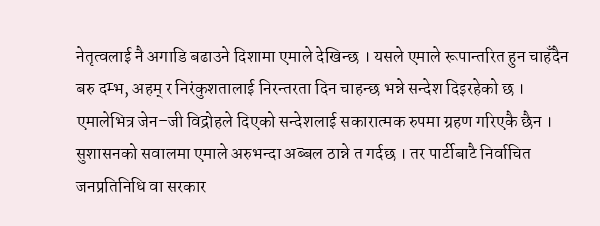नेतृत्वलाई नै अगाडि बढाउने दिशामा एमाले देखिन्छ । यसले एमाले रूपान्तरित हुन चाहँदैन बरु दम्भ, अहम् र निरंकुशतालाई निरन्तरता दिन चाहन्छ भन्ने सन्देश दिइरहेको छ । एमालेभित्र जेन–जी विद्रोहले दिएको सन्देशलाई सकारात्मक रुपमा ग्रहण गरिएकै छैन ।
सुशासनको सवालमा एमाले अरुभन्दा अब्बल ठान्ने त गर्दछ । तर पार्टीबाटै निर्वाचित जनप्रतिनिधि वा सरकार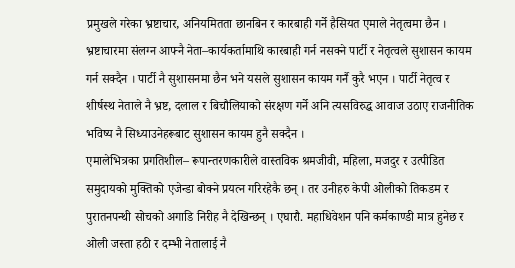प्रमुखले गरेका भ्रष्टाचार, अनियमितता छानबिन र कारबाही गर्ने हैसियत एमाले नेतृत्वमा छैन । भ्रष्टाचारमा संलग्न आफ्नै नेता–कार्यकर्तामाथि कारबाही गर्न नसक्ने पार्टी र नेतृत्वले सुशासन कायम गर्न सक्दैन । पार्टी नै सुशासनमा छैन भने यसले सुशासन कायम गर्नै कुरै भएन । पार्टी नेतृत्व र शीर्षस्थ नेताले नै भ्रष्ट, दलाल र बिचौलियाको संरक्षण गर्ने अनि त्यसविरुद्ध आवाज उठाए राजनीतिक भविष्य नै सिध्याउनेहरूबाट सुशासन कायम हुनै सक्दैन ।
एमालेभित्रका प्रगतिशील– रूपान्तरणकारीले वास्तविक श्रमजीवी, महिला, मजदुर र उत्पीडित समुदायको मुक्तिको एजेन्डा बोक्ने प्रयत्न गरिरहेकै छन् । तर उनीहरु केपी ओलीको तिकडम र पुरातनपन्थी सोचको अगाडि निरीह नै देखिन्छन् । एघारौ. महाधिवेशन पनि कर्मकाण्डी मात्र हुनेछ र ओली जस्ता हठी र दम्भी नेतालाई नै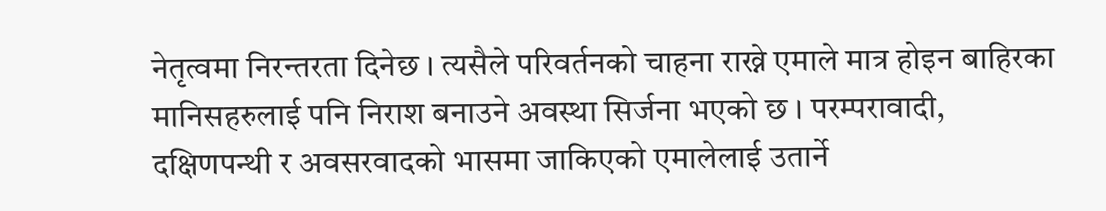नेतृत्वमा निरन्तरता दिनेछ । त्यसैले परिवर्तनको चाहना राख्ने एमाले मात्र होइन बाहिरका मानिसहरुलाई पनि निराश बनाउने अवस्था सिर्जना भएको छ । परम्परावादी, दक्षिणपन्थी र अवसरवादको भासमा जाकिएको एमालेलाई उतार्ने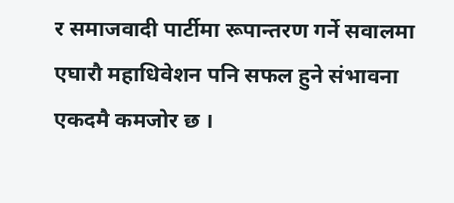र समाजवादी पार्टीमा रूपान्तरण गर्ने सवालमा एघारौ महाधिवेशन पनि सफल हुने संभावना एकदमै कमजोर छ ।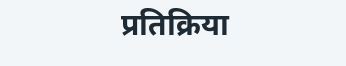प्रतिक्रिया